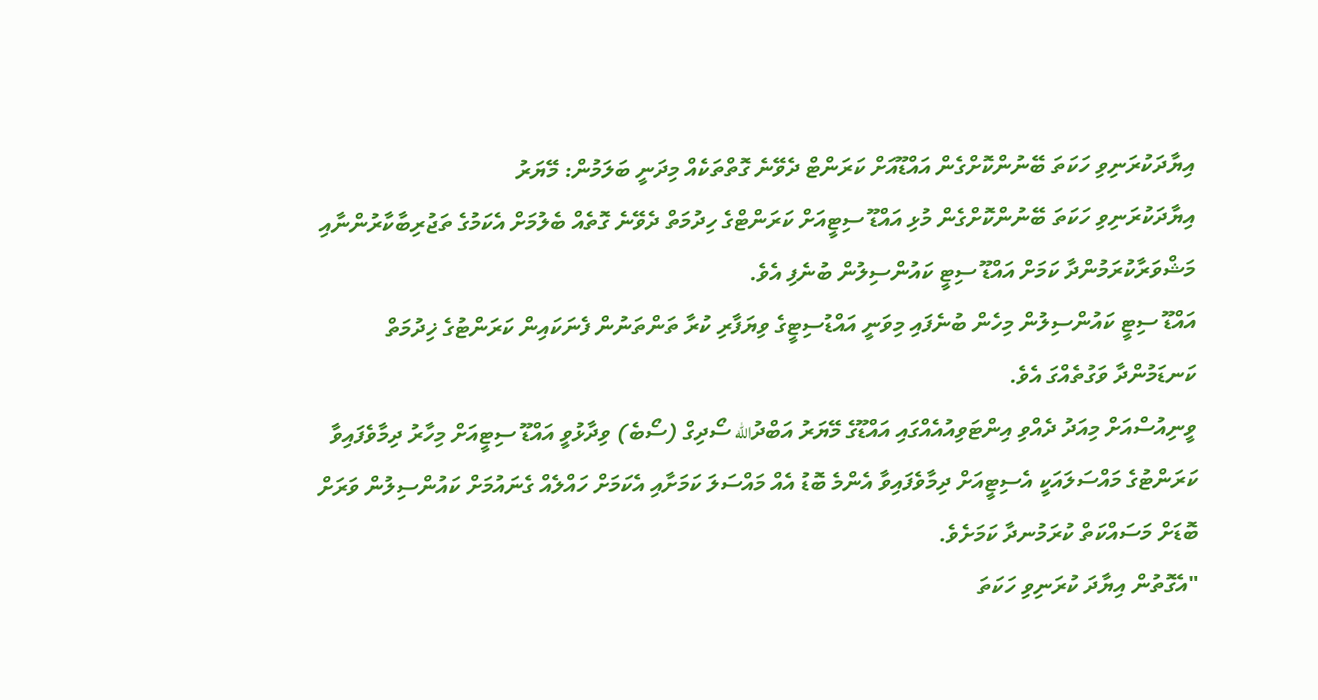އިޔާދަކުރަނިވި ހަކަތަ ބޭނުންކޮށްގެން އައްޑޫއަށް ކަރަންޓް ދެވޭނެ ގޮތްތަކެއް މިދަނީ ބަލަމުން: މޭޔަރު
އިޔާދަކުރަނިވި ހަކަތަ ބޭނުންކޮށްގެން މުޅި އައްޑޫ ސިޓީއަށް ކަރަންޓްގެ ހިދުމަތް ދެވޭނެ ގޮތެއް ބެލުމަށް އެކަމުގެ ތަޖުރިބާކާރުންނާއި މަޝްވަރާކުރަމުންދާ ކަމަށް އައްޑޫ ސިޓީ ކައުންސިލުން ބުނެފި އެވެ.
އައްޑޫ ސިޓީ ކައުންސިލުން މިހެން ބުނެފައި މިވަނީ އައްޑުސިޓީގެ ވިޔަފާރި ކުރާ ތަންތަނުން ފެނަކައިން ކަރަންޓުގެ ޚިދުމަތް ކަނޑަމުންދާ ވަގުތެއްގަ އެވެ.
ވީނިއުސްއަށް މިއަދު ދެއްވި އިންޓަވިއުއެއްގައި އައްޑޫގެ މޭޔަރު އަބްދުالله ސޯދިގް (ސޯބެ) ވިދާޅުވީ އައްޑޫ ސިޓީއަށް މިހާރު ދިމާވެފައިވާ ކަރަންޓުގެ މައްސަލައަކީ އެސިޓީއަށް ދިމާވެފައިވާ އެންމެ ބޮޑު އެއް މައްސަލަ ކަމަށާއި އެކަމަށް ހައްލެއް ގެނައުމަށް ކައުންސިލުން ވަރަށް ބޮޑަށް މަސައްކަތް ކުރަމުނދާ ކަމަށެވެ.
"އެގޮތުން އިޔާދަ ކުރަނިވި ހަކަތަ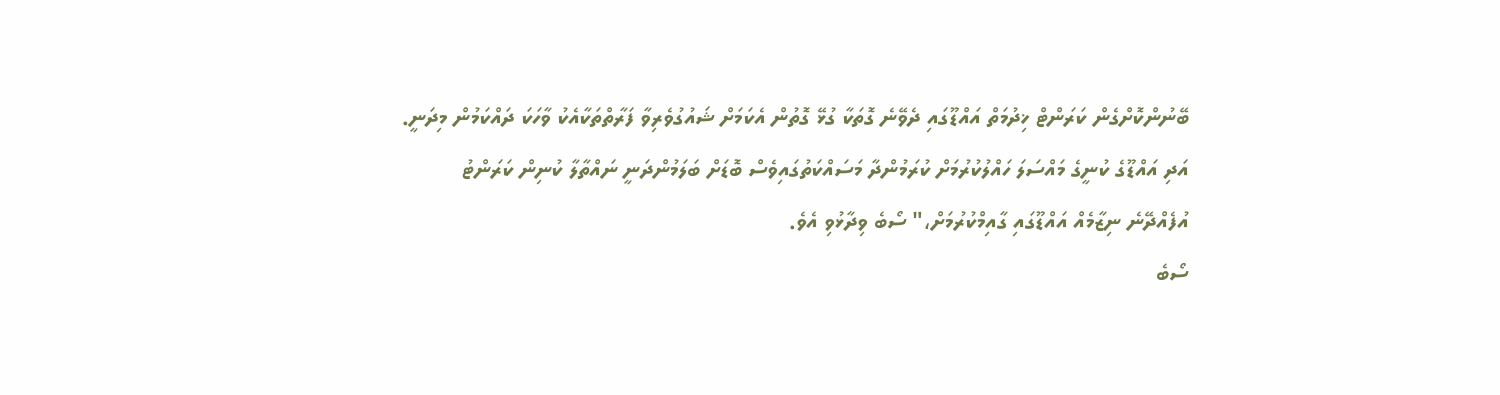ބޭނުންކޮށްގެން ކަރަންޓް ޚިދުމަތް އައްޑޫގައި ދެވޭނެ ގޮތަކާ ގުޅޭ ގޮތުން އެކަމަށް ޝައުގުވެރިވާ ފަރާތްތަކާއެކު ވާހަކަ ދައްކަމުން މިދަނީ. އަދި އައްޑޫގެ ކުނީގެ މައްސަލަ ހައްލުކުރުމަށް ކުރަމުންދާ މަސައްކަތުގައިވެސް ބޮޑަށް ބަލަމުންދަނީ ނައްތާލާ ކުނިން ކަރަންޓު އުފެއްދޭނެ ނިޒާމެއް އައްޑޫގައި ގާއިމްކުރުމަށް،" ސޯބެ ވިދާޅުވި އެވެ.
ސޯބެ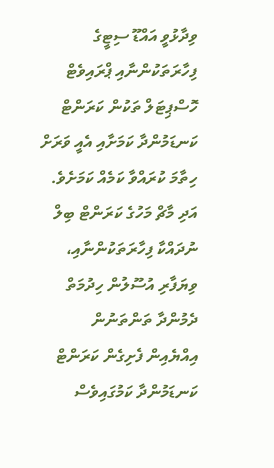ވިދާޅުވީ އައްޑޫ ސިޓީގެ ފިހާރަތަކުންނާއި ޕްރައިވެޓް ހޮސްޕިޓަލް ތަކުން ކަރަންޓް ކަނޑަމުންދާ ކަމަށާއި އެއީ ވަރަށް ހިތާމަ ކުރައްވާ ކަމެއް ކަމަށެވެ. އަދި މާޗް މަހުގެ ކަރަންޓް ބިލް ނުދައްކާ ފިހާރަތަކުންނާއި، ވިޔަފާރި އުސޫލުން ހިދުމަތް ދެމުންދާ ތަންތަނުން އިއްޔެއިން ފެށިގެން ކަރަންޓް ކަނޑަމުންދާ ކަމުގައިވެސް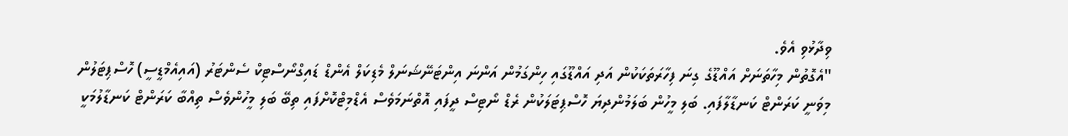ވިދާޅުވި އެވެ.
"އެގޮތުން މިހާތަނަށް އައްޑޫގެ ގިނަ ފިހާރަތަކަކުން އަދި އައްޑޫގައި ހިންގަމުން އަންނަ އިންޓަނޭޝަނަލް މެޑިކަލް އެންޑް ޑައިގްނޯސްޓިކް ސެންޓަރު (އައިއެމްޑީސީ) ހޮސްޕިޓަލުން މިވަނީ ކަރަންޓް ކަނޑާލާފައި. ބަލި މީހުން ބަލަމުންދިޔަ ހޮސްޕިޓަލަކުން ރެޑް ނޯޓިސް ދީފައި އޮތްނަމަވެސް އެޑްމިޓްކޮށްފައި ތިބޭ ބަލި މީހުންވެސް ތިއްބާ ކަރަންޓް ކަނޑާލުމަކީ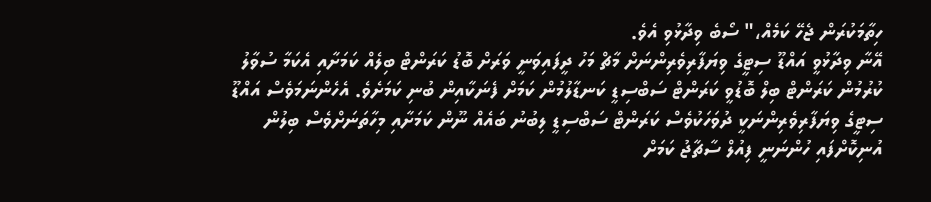ހިތާމަކުރަން ޖެހޭ ކަމެއް،" ސޯބެ ވިދާޅުވި އެވެ.
އޭނާ ވިދާޅުވީ އައްޑޫ ސިޓީގެ ވިޔަފާރިވެރިންނަށް މާޗް މަހު ދީފައިވަނީ ވަރަށް ބޮޑު ކަރަންޓް ބިލެއް ކަމަށާއި އެކަމާ ސުވާލު ކުރުމުން ކަރަންޓް ބިލް ބޮޑުވީ ކަރަންޓް ސަބްސިޑީ ކަނޑާލުމުން ކަމަށް ފެނަކާއިން ބުނި ކަމަށެވެ. އެހެންނަމަވެސް އައްޑޫ ސިޓީގެ ވިޔަފާރިވެރިންނަކީ ދުވަހަކުވެސް ކަރަންޓް ސަބްސިޑީ ލިބުނު ބައެއް ނޫން ކަމަށާއި މިހާތަނަށްވެސް ބިލުން އުނިކޮށްފައި ހުންނަނީ ފިއުލް ސާޗާޖު ކަމަށް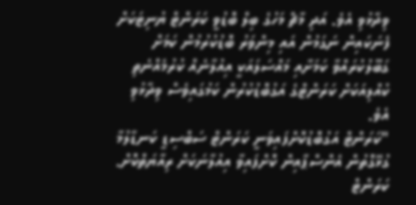ވިދާޅުވި އެވެ. އަދި މާޗް މަހުގެ ބިލް ބޮޑުވީ ކަރަންޓް ޔުނިޓަކަށް ފެނަކައިން ނަގަމުން އައި މިންވަރު ބޮޑުކުރުމުން ކަމަށް ގަބޫލުކުރައްވާ ކަމަށާއި މައްސަލައަކީ އިއުލާނެއް ކުރުމެއްނެތި ކުއްލިއަކަށް ކަރަންޓްގެ އަގުބޮޑުކުރުން ކަމުގައިވެސް ވިދާޅުވި އެވެ.
"ކަރަންޓް އަގުބޮޑުކޮށްފައިވަނީ ކަރަންޓް ސަބްސިޑީ ކަނޑާލުމާ ގުޅޭގޮތުން އެންސްޕާއިން ކޮށްފައިވާ އިއުލާނަކަށް ރިއާޔަތްކޮށް. ކަރަންޓް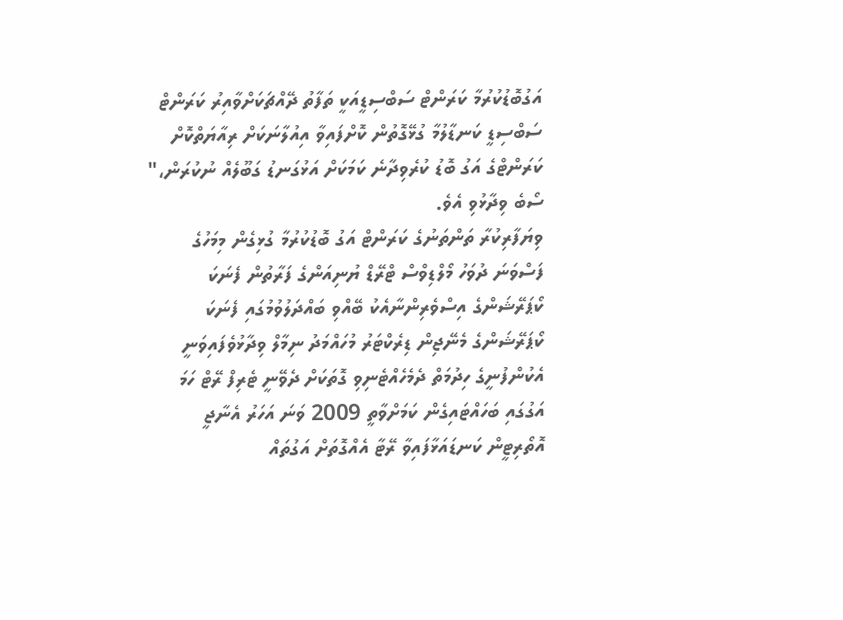އަގުބޮޑުކުރުމާ ކަރަންޓް ސަބްސިޑީއަކީ ތަފާތު ދޭއްޗަކަށްވާއިރު ކަރަންޓް ސަބްސިޑީ ކަނޑާލުމާ ގުޅޭގޮތުން ކޮށްފައިވާ އިއުލާނަކަށް ރިއާޔަތްކޮށް ކަރަންޓްގެ އަގު ބޮޑު ކުރެވިދާނެ ކަމަކަށް އަޅުގަނޑު ގަބޫލެއް ނުކުރަން،" ސޯބެ ވިދާޅުވި އެވެ.
ވިޔަފާރިކުރާ ތަންތަނުގެ ކަރަންޓް އަގު ބޮޑުކުރުމާ ގުޅިގެން މިމަހުގެ ފަސްވަނަ ދުވަހު މޯލްޑިވްސް ޓްރޭޑް ޔުނިއަންގެ ފަރާތުން ފެނަކަ ކޯޕަރޭޝަންގެ އިސްވެރިންނާއެކު ބޭއްވި ބައްދަލުވުމުގައި ފެނަކަ ކޯޕަރޭޝަންގެ މެނޭޖިން ޑިރެކްޓަރު މުހައްމަދު ނިމާލް ވިދާޅުވެފައިވަނީ އެކުންފުނީގެ ހިދުމަތް ދެމެހެއްޓެނިވި ގޮތަކަށް ދެވޭނީ ޓެރިފް ރޭޓް ހަމަ އަގުގައި ބަހައްޓައިގެން ކަމަށްވާތީ 2009 ވަނަ އަހަރު އެނާޖީ އޮތޯރިޓީން ކަނޑައަޅާފައިވާ ރޭޓާ އެއްގޮތަށް އަގުތައް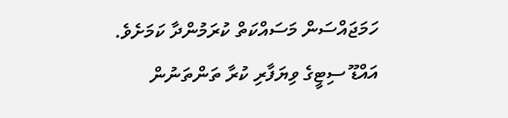ހަމަޖައްސަން މަސައްކަތް ކުރަމުންދާ ކަމަށެވެ.
އައްޑޫ ސިޓީގެ ވިޔަފާރި ކުރާ ތަންތަނުން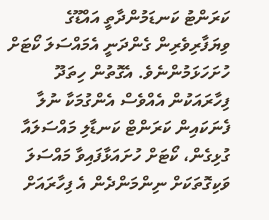ކަރަންޓު ކަނޑަމުންދާތީ އައްޑޫގެ ވިޔަފާރިވެރިން ގެންދަނީ އެމައްސަލަ ކޯޓަށް ހުށަހަޅަމުންނެވެ. އެގޮތުން ހިތަދޫ ފިހާރައަކުން އެއްވެސް އެންގުމަކާ ނުލާ ފެނަކައިން ކަރަންޓް ކަނޑާލި މައްސަލައާ ގުޅިގެން، ކޯޓަށް ހުށައަޅާފައިވާ މައްސަލަ ވަކިގޮތަކަށް ނިންމަންދެން އެ ފިހާރައަށް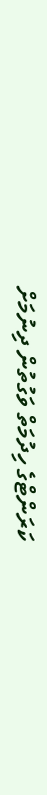ކަރަންޓްގެ ހިދުމަތް ވަގުތުން ދިނުމަށް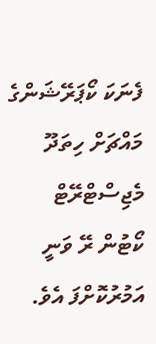ފެނަކަ ކޯޕަރޭޝަންގެ މައްޗަށް ހިތަދޫ މެޖިސްޓްރޭޓް ކޯޓުން ރޭ ވަނީ އަމުރުކޮށްފަ އެވެ.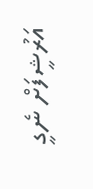އަރުޝީފަށް ނެގީ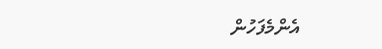އެންމެފަހުން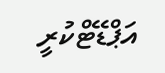އަޕްޑޭޓްކުރީ